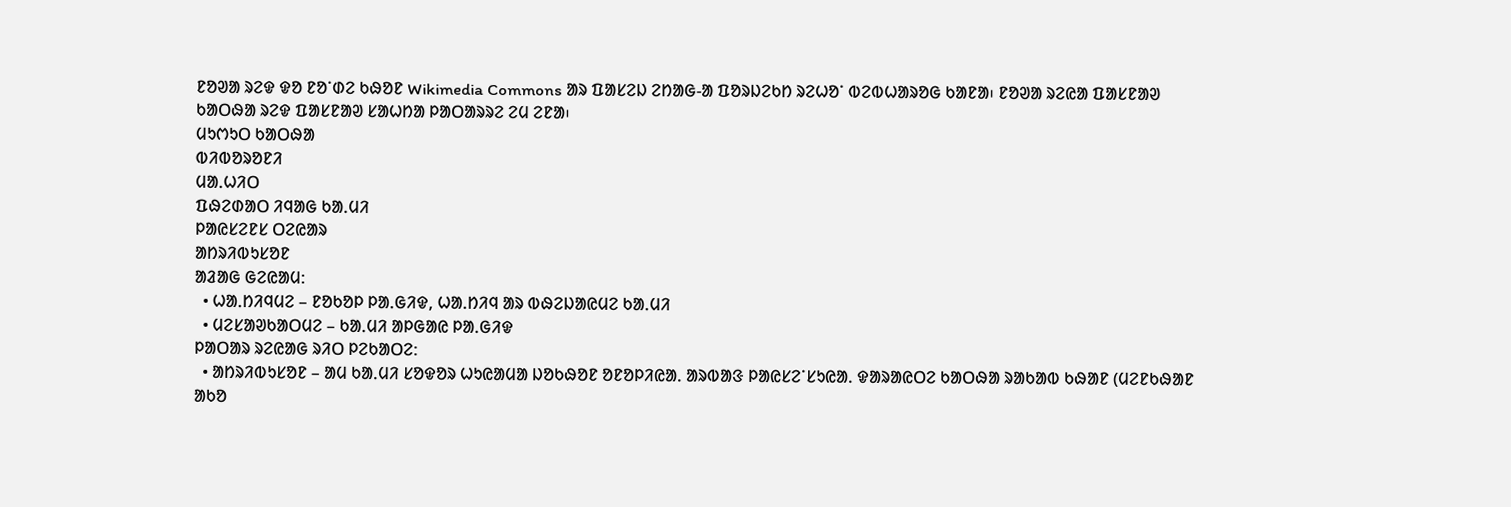ᱱᱚᱣᱟ ᱨᱮᱫ ᱫᱚ ᱱᱚᱸᱰᱮ ᱠᱷᱚᱱ Wikimedia Commons ᱟᱨ ᱯᱟᱥᱮᱡ ᱮᱴᱟᱜ-ᱟ ᱯᱚᱨᱡᱮᱠᱴ ᱨᱮᱦᱚᱸ ᱵᱮᱵᱦᱟᱨᱚᱜ ᱠᱟᱱᱟ᱾ ᱱᱚᱣᱟ ᱨᱮᱭᱟ ᱯᱟᱥᱱᱟᱣ ᱠᱟᱛᱷᱟ ᱨᱮᱫ ᱯᱟᱥᱱᱟᱣ ᱥᱟᱦᱴᱟ ᱞᱟᱛᱟᱨᱨᱮ ᱮᱢ ᱮᱱᱟ᱾
ᱢᱩᱬᱩᱛ ᱠᱟᱛᱷᱟ
ᱵᱤᱵᱚᱨᱚᱱᱤ
ᱢᱟᱹᱦᱤᱛ
ᱯᱷᱮᱰᱟᱛ ᱤᱧᱟᱜ ᱠᱟᱹᱢᱤ
ᱞᱟᱭᱥᱮᱱᱥ ᱛᱮᱭᱟᱨ
ᱟᱴᱨᱤᱵᱩᱥᱚᱱ
ᱟᱲᱟᱜ ᱜᱮᱭᱟᱢ:
  • ᱦᱟᱹᱴᱤᱧᱢᱮ – ᱱᱚᱠᱚᱞ ᱞᱟᱹᱜᱤᱫ, ᱦᱟᱹᱴᱤᱧ ᱟᱨ ᱵᱷᱮᱡᱟᱭᱢᱮ ᱠᱟᱹᱢᱤ
  • ᱢᱮᱥᱟᱣᱠᱟᱛᱢᱮ – ᱠᱟᱹᱢᱤ ᱟᱞᱜᱟᱭ ᱞᱟᱹᱜᱤᱫ
ᱞᱟᱛᱟᱨ ᱨᱮᱭᱟᱜ ᱨᱤᱛ ᱞᱮᱠᱟᱛᱮ:
  • ᱟᱴᱨᱤᱵᱩᱥᱚᱱ – ᱟᱢ ᱠᱟᱹᱢᱤ ᱥᱚᱫᱚᱨ ᱦᱩᱭᱟᱢᱟ ᱡᱚᱠᱷᱚᱱ ᱚᱱᱚᱞᱤᱭᱟᱹ ᱟᱨᱵᱟᱝ ᱞᱟᱭᱥᱮᱸᱥᱩᱭᱟᱹ ᱫᱟᱨᱟᱭᱛᱮ ᱠᱟᱛᱷᱟ ᱨᱟᱠᱟᱵ ᱠᱷᱟᱱ (ᱢᱮᱱᱠᱷᱟᱱ ᱟᱠᱚ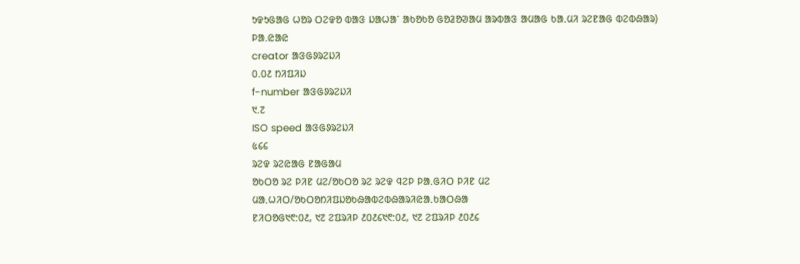ᱩᱫᱩᱜᱟᱜ ᱦᱚᱨ ᱛᱮᱫᱚ ᱵᱟᱝ ᱡᱟᱦᱟᱸ ᱟᱠᱚᱠᱚ ᱜᱚᱲᱚᱣᱟᱢ ᱟᱨᱵᱟᱝ ᱟᱢᱟᱜ ᱠᱟᱹᱢᱤ ᱨᱮᱱᱟᱜ ᱵᱮᱵᱷᱟᱨ)
ᱞᱟ.ᱭᱟᱭ
creator ᱟᱝᱜᱽᱨᱮᱡᱤ
᱐.᱐᱒ ᱴᱤᱯᱤᱡ
f-number ᱟᱝᱜᱽᱨᱮᱡᱤ
᱑.᱗
ISO speed ᱟᱝᱜᱽᱨᱮᱡᱤ
᱕᱔᱔
ᱨᱮᱫ ᱨᱮᱭᱟᱜ ᱱᱟᱜᱟᱢ
ᱚᱠᱛᱚ ᱨᱮ ᱞᱤᱱ ᱢᱮ/ᱚᱠᱛᱚ ᱨᱮ ᱨᱮᱫ ᱧᱮᱞ ᱞᱟᱹᱜᱤᱛ ᱞᱤᱱ ᱢᱮ
ᱢᱟᱹᱦᱤᱛ/ᱚᱠᱛᱚᱴᱤᱯᱡᱚᱠᱷᱟᱵᱮᱵᱷᱟᱨᱤᱭᱟᱹᱠᱟᱛᱷᱟ
ᱱᱤᱛᱚᱜ᱑᱖:᱐᱒, ᱑᱗ ᱮᱯᱨᱤᱞ ᱒᱐᱒᱔᱑᱖:᱐᱒, ᱑᱗ ᱮᱯᱨᱤᱞ ᱒᱐᱒᱔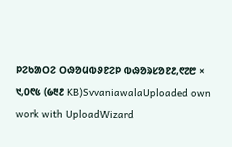ᱞᱮᱠᱟᱛᱮ ᱛᱷᱚᱢᱵᱽᱱᱮᱞ ᱵᱷᱚᱨᱥᱚᱱ᱒,᱖᱗᱘ × ᱑,᱐᱖᱕ (᱙᱓᱒ KB)SvvaniawalaUploaded own work with UploadWizard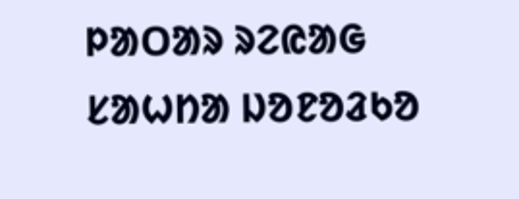ᱞᱟᱛᱟᱨ ᱨᱮᱭᱟᱜ ᱥᱟᱦᱴᱟ ᱡᱚᱱᱚᱲᱠᱚ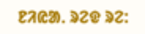ᱱᱤᱭᱟᱹ ᱨᱮᱫ ᱨᱮ: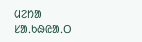ᱢᱮᱴᱟ ᱥᱟᱹᱠᱷᱭᱟᱹᱛ